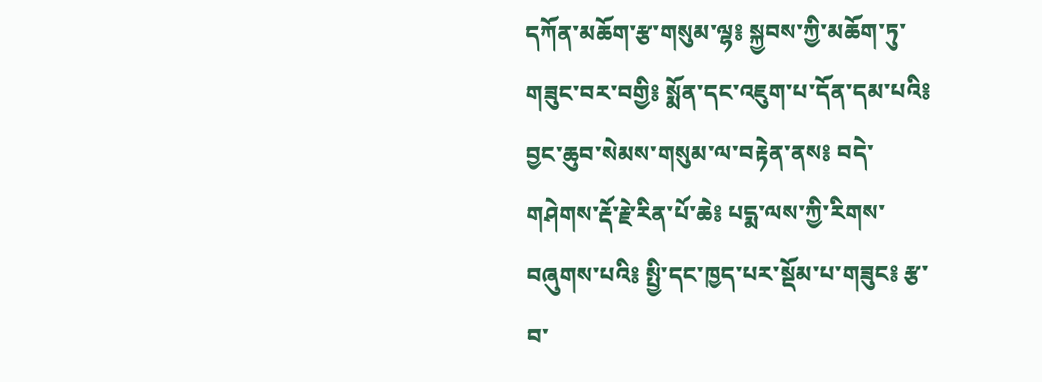དཀོན་མཆོག་རྩ་གསུམ་ལྷ༔ སྐྱབས་ཀྱི་མཆོག་ཏུ་གཟུང་བར་བགྱི༔ སྨོན་དང་འཇུག་པ་དོན་དམ་པའི༔ བྱང་ཆུབ་སེམས་གསུམ་ལ་བརྟེན་ནས༔ བདེ་གཤེགས་རྡོ་རྗེ་རིན་པོ་ཆེ༔ པདྨ་ལས་ཀྱི་རིགས་བཞུགས་པའི༔ སྤྱི་དང་ཁྱད་པར་སྡོམ་པ་གཟུང༔ རྩ་བ་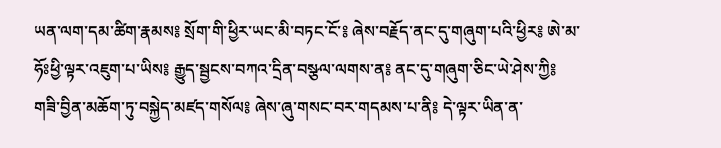ཡན་ལག་དམ་ཚིག་རྣམས༔ སྲོག་གི་ཕྱིར་ཡང་མི་བཏང་ངོ་༔ ཞེས་བརྗོད་ནང་དུ་གཞུག་པའི་ཕྱིར༔ ཨེ་མ་ཧོཿཕྱི་ལྟར་འཇུག་པ་ཡིས༔ རྒྱུད་སྦྱངས་བཀའ་དྲིན་བསྩལ་ལགས་ན༔ ནང་དུ་གཞུག་ཅིང་ཡེ་ཤེས་ཀྱི༔ གཟི་བྱིན་མཆོག་ཏུ་བསྐྱེད་མཛད་གསོལ༔ ཞེས་ཞུ་གསང་བར་གདམས་པ་ནི༔ དེ་ལྟར་ཡིན་ན་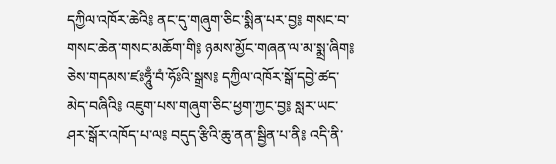དཀྱིལ་འཁོར་ཆེའི༔ ནང་དུ་གཞུག་ཅིང་སྨིན་པར་བྱ༔ གསང་བ་གསང་ཆེན་གསང་མཆོག་གི༔ ཉམས་མྱོང་གཞན་ལ་མ་སྨྲ་ཞིག༔ ཅེས་གདམས་ཛཿཧཱུྃ་བཾ་ཧོཿའི་སྒྲས༔ དཀྱིལ་འཁོར་སྒོ་དབྱེ་ཚད་མེད་བཞིའི༔ འཇུག་པས་གཞུག་ཅིང་ཕྱག་ཀྱང་བྱ༔ སླར་ཡང་ཤར་སྒོར་འཁོད་པ་ལ༔ བདུད་རྩིའི་ཆུ་ནན་སྦྱིན་པ་ནི༔ འདི་ནི་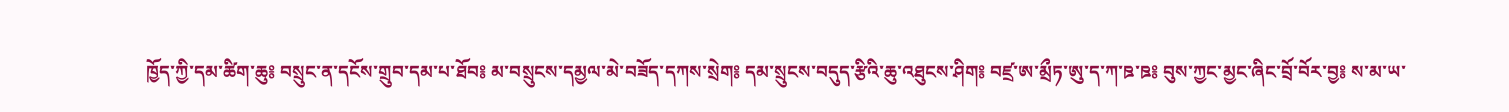ཁྱོད་ཀྱི་དམ་ཚིག་ཆུ༔ བསྲུང་ན་དངོས་གྲུབ་དམ་པ་ཐོབ༔ མ་བསྲུངས་དམྱལ་མེ་བཟོད་དཀས་སྲེག༔ དམ་སྲུངས་བདུད་རྩིའི་ཆུ་འཐུངས་ཤིག༔ བཛྲ་ཨ་མྲྀཏ་ཨུ་ད་ཀ་ཋ་ཋ༔ བུས་ཀྱང་མྱང་ཞིང་བྲོ་བོར་བྱ༔ ས་མ་ཡ་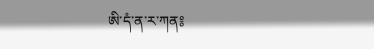ཨི་དཾ་ན་ར་ཀན༔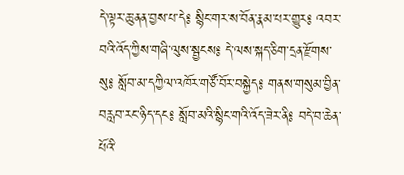དེ་ལྟར་ཆུ་ནན་བྱས་པ་དེ༔ སྙིང་གར་ས་བོན་རྣམ་པར་གྱུར༔ འབར་བའི་འོད་ཀྱིས་གཞི་ལུས་སྦྱངས༔ དེ་ལས་སྐད་ཅིག་དྲན་རྫོགས་སུ༔ སློབ་མ་དཀྱིལ་འཁོར་གཙོ་བོར་བསྐྱེད༔ གནས་གསུམ་བྱིན་བརླབ་རང་ཉིད་དང༔ སློབ་མའི་སྙིང་གའི་འོད་ཟེར་ནི༔ བདེ་བ་ཆེན་པོའི་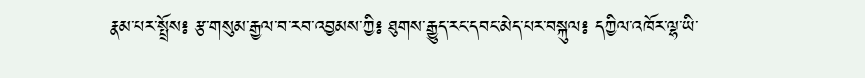རྣམ་པར་སྤྲོས༔ རྩ་གསུམ་རྒྱལ་བ་རབ་འབྱམས་ཀྱི༔ ཐུགས་རྒྱུད་རང་དབང་མེད་པར་བསྐུལ༔ དཀྱིལ་འཁོར་ལྷ་ཡི་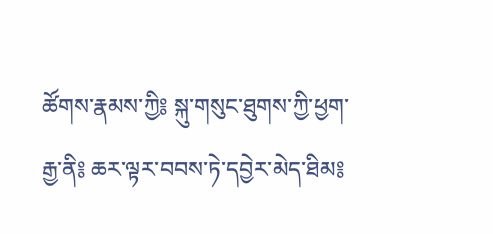ཚོགས་རྣམས་ཀྱི༔ སྐུ་གསུང་ཐུགས་ཀྱི་ཕྱག་རྒྱ་ནི༔ ཆར་ལྟར་བབས་ཏེ་དབྱེར་མེད་ཐིམ༔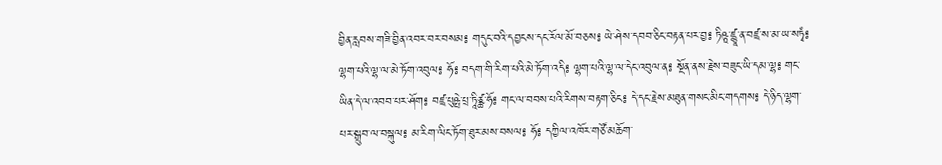བྱིན་རླབས་གཟི་བྱིན་འབར་བར་བསམ༔ གདུང་བའི་དབྱངས་དང་རོལ་མོ་བཅས༔ ཡེ་ཤེས་དབབ་ཅིང་བརྟན་པར་བྱ༔ ཏིཥྛ་ཛྙཱ་ན་བཛྲ་ས་མ་ཡ་སཏྭཾ༔ ལྷག་པའི་ལྷ་ལ་མེ་ཏོག་འབུལ༔ ཧོ༔ བདག་གི་རིག་པའི་མེ་ཏོག་འདི༔ ལྷག་པའི་ལྷ་ལ་དེང་འབུལ་ན༔ སྔོན་ནས་རྗེས་བཟུང་ཡི་དམ་ལྷ༔ གང་ཡིན་དེ་ལ་འབབ་པར་ཤོག༔ བཛྲ་པུཥྤེ་པྲ་ཏཱིཙྪ་ཧོ༔ གང་ལ་བབས་པའི་རིགས་བརྟག་ཅིང༔ དེ་དང་རྗེས་མཐུན་གསང་མིང་གདགས༔ དེ་ཉིད་ལྷག་པར་སྒྲུབ་ལ་བསྐུལ༔ མ་རིག་ལིང་ཏོག་ཐུར་མས་བསལ༔ ཧོ༔ དཀྱིལ་འཁོར་གཙོ་མཆོག་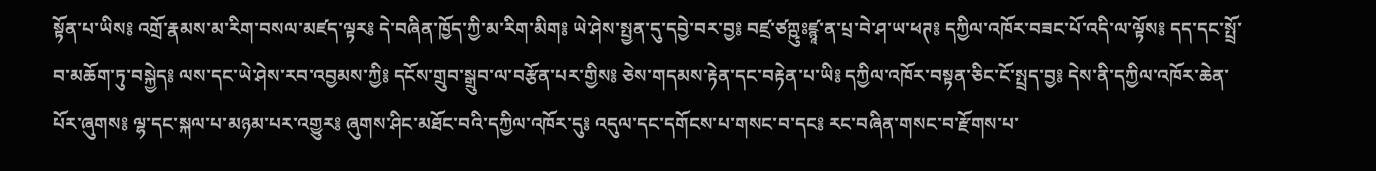སྟོན་པ་ཡིས༔ འགྲོ་རྣམས་མ་རིག་བསལ་མཛད་ལྟར༔ དེ་བཞིན་ཁྱོད་ཀྱི་མ་རིག་མིག༔ ཡེ་ཤེས་སྤྱན་དུ་དབྱེ་བར་བྱ༔ བཛྲ་ཙཀྵུཿཛྙཱ་ན་པྲ་བེ་ཤ་ཡ་ཕཊ༔ དཀྱིལ་འཁོར་བཟང་པོ་འདི་ལ་ལྟོས༔ དད་དང་སྤྲོ་བ་མཆོག་ཏུ་བསྐྱེད༔ ལས་དང་ཡེ་ཤེས་རབ་འབྱམས་ཀྱི༔ དངོས་གྲུབ་སྒྲུབ་ལ་བརྩོན་པར་གྱིས༔ ཅེས་གདམས་རྟེན་དང་བརྟེན་པ་ཡི༔ དཀྱིལ་འཁོར་བསྟན་ཅིང་ངོ་སྤྲད་བྱ༔ དེས་ནི་དཀྱིལ་འཁོར་ཆེན་པོར་ཞུགས༔ ལྷ་དང་སྐལ་པ་མཉམ་པར་འགྱུར༔ ཞུགས་ཤིང་མཐོང་བའི་དཀྱིལ་འཁོར་དུ༔ འདུལ་དང་དགོངས་པ་གསང་བ་དང༔ རང་བཞིན་གསང་བ་རྫོགས་པ་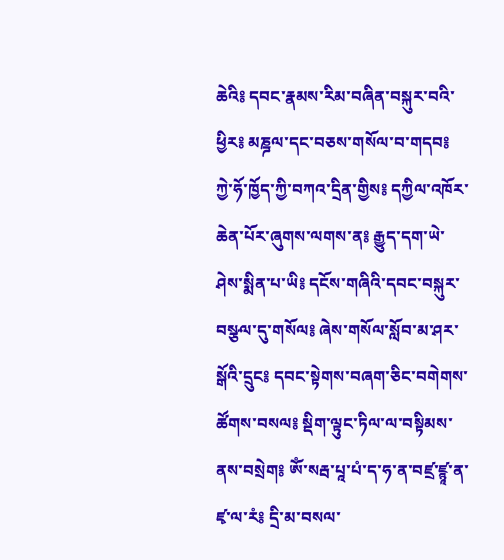ཆེའི༔ དབང་རྣམས་རིམ་བཞིན་བསྐུར་བའི་ཕྱིར༔ མཎྜལ་དང་བཅས་གསོལ་བ་གདབ༔ ཀྱེ་ཧོ་ཁྱོད་ཀྱི་བཀའ་དྲིན་གྱིས༔ དཀྱིལ་འཁོར་ཆེན་པོར་ཞུགས་ལགས་ན༔ རྒྱུད་དག་ཡེ་ཤེས་སྨིན་པ་ཡི༔ དངོས་གཞིའི་དབང་བསྐུར་བསྩལ་དུ་གསོལ༔ ཞེས་གསོལ་སློབ་མ་ཤར་སྒོའི་དྲུང༔ དབང་སྟེགས་བཞག་ཅིང་བགེགས་ཚོགས་བསལ༔ སྡིག་ལྟུང་ཏིལ་ལ་བསྟིམས་ནས་བསྲེག༔ ཨོཾ་སརྦ་པཱ་པཾ་ད་ཧ་ན་བཛྲ་ཛྙཱ་ན་ཛྭ་ལ་རཾ༔ དྲི་མ་བསལ་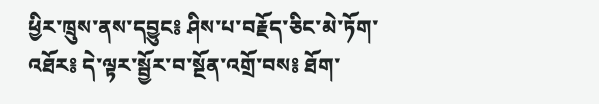ཕྱིར་ཁྲུས་ནས་དབྱུང༔ ཤིས་པ་བརྗོད་ཅིང་མེ་ཏོག་འཐོར༔ དེ་ལྟར་སྦྱོར་བ་སྔོན་འགྲོ་བས༔ ཐོག་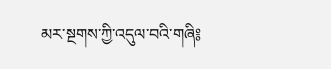མར་སྔགས་ཀྱི་འདུལ་བའི་གཞི༔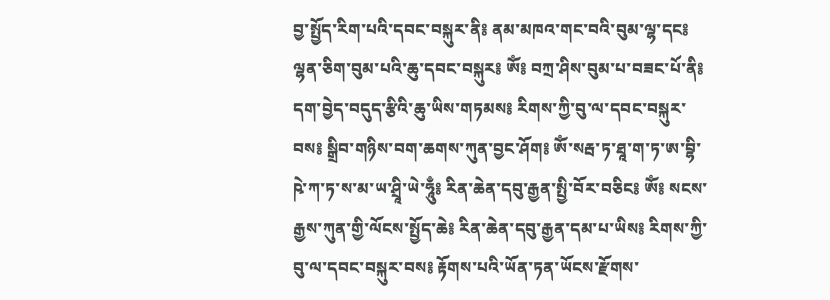བྱ་སྤྱོད་རིག་པའི་དབང་བསྐུར་ནི༔ ནམ་མཁའ་གང་བའི་བུམ་ལྷ་དང༔ ལྷན་ཅིག་བུམ་པའི་ཆུ་དབང་བསྐུར༔ ཨོཾ༔ བཀྲ་ཤིས་བུམ་པ་བཟང་པོ་ནི༔ དག་བྱེད་བདུད་རྩིའི་ཆུ་ཡིས་གཏམས༔ རིགས་ཀྱི་བུ་ལ་དབང་བསྐུར་བས༔ སྒྲིབ་གཉིས་བག་ཆགས་ཀུན་བྱང་ཤོག༔ ཨོཾ་སརྦ་ཏ་ཐཱ་ག་ཏ་ཨ་བྷི་ཥེ་ཀ་ཏ་ས་མ་ཡ་ཤྲཱི་ཡེ་ཧཱུྃ༔ རིན་ཆེན་དབུ་རྒྱན་སྤྱི་བོར་བཅིང༔ ཨོཾ༔ སངས་རྒྱས་ཀུན་གྱི་ལོངས་སྤྱོད་ཆེ༔ རིན་ཆེན་དབུ་རྒྱན་དམ་པ་ཡིས༔ རིགས་ཀྱི་བུ་ལ་དབང་བསྐུར་བས༔ རྟོགས་པའི་ཡོན་ཏན་ཡོངས་རྫོགས་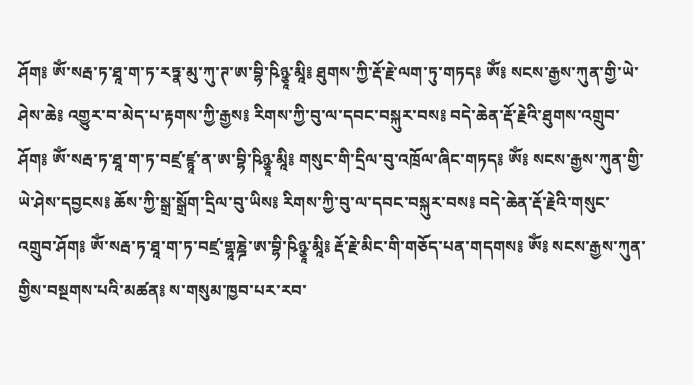ཤོག༔ ཨོཾ་སརྦ་ཏ་ཐཱ་ག་ཏ་རཏྣ་མུ་ཀུ་ཊ་ཨ་བྷི་ཥིཉྩཱ་མཱི༔ ཐུགས་ཀྱི་རྡོ་རྗེ་ལག་ཏུ་གཏད༔ ཨོཾ༔ སངས་རྒྱས་ཀུན་གྱི་ཡེ་ཤེས་ཆེ༔ འགྱུར་བ་མེད་པ་རྟགས་ཀྱི་རྒྱས༔ རིགས་ཀྱི་བུ་ལ་དབང་བསྐུར་བས༔ བདེ་ཆེན་རྡོ་རྗེའི་ཐུགས་འགྲུབ་ཤོག༔ ཨོཾ་སརྦ་ཏ་ཐཱ་ག་ཏ་བཛྲ་ཛྙཱ་ན་ཨ་བྷི་ཥིཉྩཱ་མཱི༔ གསུང་གི་དྲིལ་བུ་འཁྲོལ་ཞིང་གཏད༔ ཨོཾ༔ སངས་རྒྱས་ཀུན་གྱི་ཡེ་ཤེས་དབྱངས༔ ཆོས་ཀྱི་སྒྲ་སྒྲོག་དྲིལ་བུ་ཡིས༔ རིགས་ཀྱི་བུ་ལ་དབང་བསྐུར་བས༔ བདེ་ཆེན་རྡོ་རྗེའི་གསུང་འགྲུབ་ཤོག༔ ཨོཾ་སརྦ་ཏ་ཐཱ་ག་ཏ་བཛྲ་གྷཱཎྜེ་ཨ་བྷི་ཥིཉྩཱ་མཱི༔ རྡོ་རྗེ་མིང་གི་གཅོད་པན་གདགས༔ ཨོཾ༔ སངས་རྒྱས་ཀུན་གྱིས་བསྔགས་པའི་མཚན༔ ས་གསུམ་ཁྱབ་པར་རབ་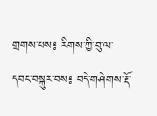གྲགས་པས༔ རིགས་ཀྱི་བུ་ལ་དབང་བསྐུར་བས༔ བདེ་གཤེགས་རྡོ་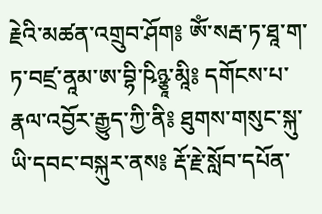རྗེའི་མཚན་འགྲུབ་ཤོག༔ ཨོཾ་སརྦ་ཏ་ཐཱ་ག་ཏ་བཛྲ་ནཱམ་ཨ་བྷི་ཥིཉྩཱ་མཱི༔ དགོངས་པ་རྣལ་འབྱོར་རྒྱུད་ཀྱི་ནི༔ ཐུགས་གསུང་སྐུ་ཡི་དབང་བསྐུར་ནས༔ རྡོ་རྗེ་སློབ་དཔོན་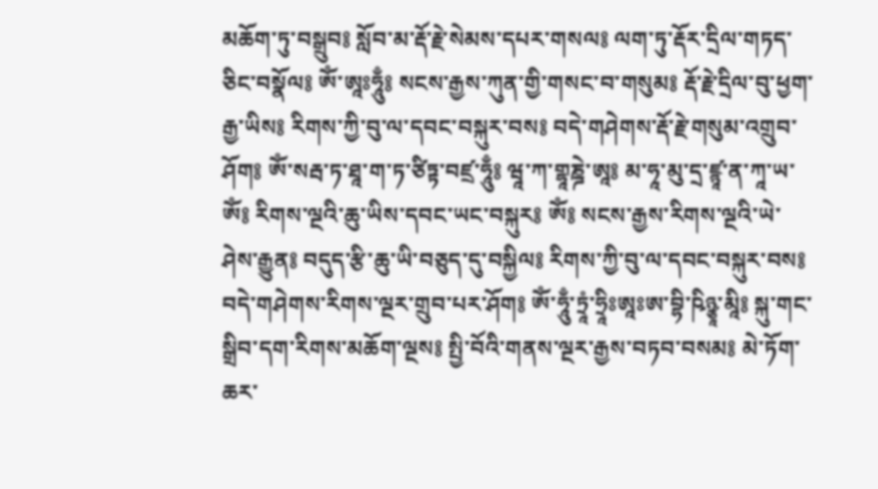མཆོག་ཏུ་བསྒྲུབ༔ སློབ་མ་རྡོ་རྗེ་སེམས་དཔར་གསལ༔ ལག་ཏུ་རྡོར་དྲིལ་གཏད་ཅིང་བསྣོལ༔ ཨོཾ་ཨཱཿཧཱུྃ༔ སངས་རྒྱས་ཀུན་གྱི་གསང་བ་གསུམ༔ རྡོ་རྗེ་དྲིལ་བུ་ཕྱག་རྒྱ་ཡིས༔ རིགས་ཀྱི་བུ་ལ་དབང་བསྐུར་བས༔ བདེ་གཤེགས་རྡོ་རྗེ་གསུམ་འགྲུབ་ཤོག༔ ཨོཾ་སརྦ་ཏ་ཐཱ་ག་ཏ་ཙིཏྟ་བཛྲ་ཧཱུྃ༔ ཝཱ་ཀ་གྷཱཎྜེ་ཨཱ༔ མ་ཧཱ་མུ་དྲ་ཛྙཱ་ན་ཀཱ་ཡ་ཨོཾ༔ རིགས་ལྔའི་ཆུ་ཡིས་དབང་ཡང་བསྐུར༔ ཨོཾ༔ སངས་རྒྱས་རིགས་ལྔའི་ཡེ་ཤེས་རྒྱུན༔ བདུད་རྩི་ཆུ་ཡི་བཅུད་དུ་བསྐྱིལ༔ རིགས་ཀྱི་བུ་ལ་དབང་བསྐུར་བས༔ བདེ་གཤེགས་རིགས་ལྔར་གྲུབ་པར་ཤོག༔ ཨོཾ་ཧཱུྃ་ཏྲཱཾ་ཧྲཱིཿཨཱཿཨ་བྷི་ཥིཉྩཱ་མཱི༔ སྐུ་གང་སྒྲིབ་དག་རིགས་མཆོག་ལྔས༔ སྤྱི་བོའི་གནས་ལྔར་རྒྱས་བཏབ་བསམ༔ མེ་ཏོག་ཆར་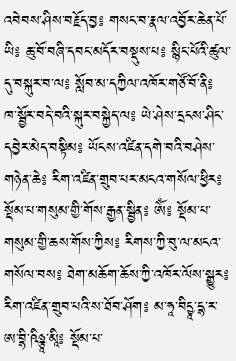འབེབས་ཤིས་བརྗོད་བྱ༔ གསང་བ་རྣལ་འབྱོར་ཆེན་པོ་ཡི༔ ཆུ་བོ་བཞི་དབང་མདོར་བསྡུས་པ༔ སྙིང་པོའི་ཚུལ་དུ་བསྐུར་བ་ལ༔ སློབ་མ་དཀྱིལ་འཁོར་གཙོ་བོ་ནི༔ ཁ་སྦྱོར་བདེ་བའི་སྐུར་བསྐྱེད་ལ༔ ཡེ་ཤེས་དྲངས་ཤིང་དབྱེར་མེད་བསྟིམ༔ ཡོངས་འཛིན་དགེ་བའི་བཤེས་གཉེན་ཆེ༔ རིག་འཛིན་གྲུབ་པར་མངའ་གསོལ་ཕྱིར༔ སྡོམ་པ་གསུམ་གྱི་གོས་རྒྱན་སྦྱིན༔ ཨོཾ༔ སྡོམ་པ་གསུམ་གྱི་ཆས་གོས་ཀྱིས༔ རིགས་ཀྱི་བུ་ལ་མངའ་གསོལ་བས༔ ཐེག་མཆོག་ཆོས་ཀྱི་འཁོར་ལོས་སྒྱུར༔ རིག་འཛིན་གྲུབ་པའི་ས་ཐོབ་ཤོག༔ མ་ཧཱ་བིདྱཱ་དྷ་ར་ཨ་བྷི་ཥིཉྩཱ་མཱི༔ སྡོམ་པ་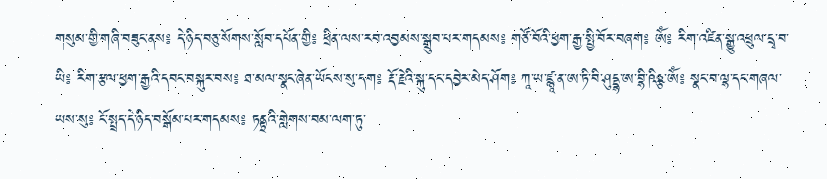གསུམ་གྱི་གཞི་བཟུང་ནས༔ དེ་ཉིད་བཅུ་སོགས་སློབ་དཔོན་གྱི༔ ཕྲིན་ལས་རབ་འབྱམས་སྒྲུབ་པར་གདམས༔ གཙོ་བོའི་ཕྱག་རྒྱ་སྤྱི་བོར་བཞག༔ ཨོཾ༔ རིག་འཛིན་སྒྱུ་འཕྲུལ་དྲྭ་བ་ཡི༔ རིག་རྩལ་ཕྱག་རྒྱའི་དབང་བསྐུར་བས༔ ཐ་མལ་སྣང་ཞེན་ཡོངས་སུ་དག༔ རྡོ་རྗེའི་སྐུ་དང་དབྱེར་མེད་ཤོག༔ ཀཱ་ཡ་ཛྙཱ་ན་ཨ་ཏི་བི་ཤུདྡྷ་ཨ་བྷི་ཥིཉྩ་ཨོཾ༔ སྣང་བ་ལྷ་དང་གཞལ་ཡས་སུ༔ ངོ་སྤྲད་དེ་ཉིད་བསྒོམ་པར་གདམས༔ ཏནྟྲའི་གླེགས་བམ་ལག་ཏུ་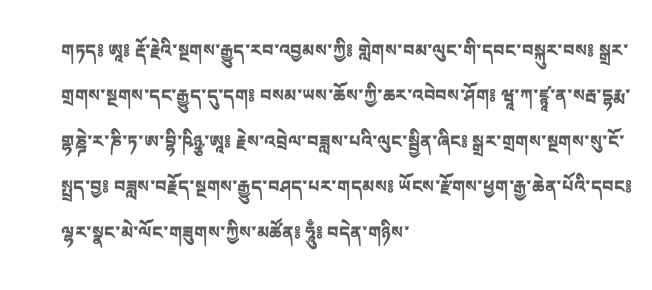གཏད༔ ཨཱ༔ རྡོ་རྗེའི་སྔགས་རྒྱུད་རབ་འབྱམས་ཀྱི༔ གླེགས་བམ་ལུང་གི་དབང་བསྐུར་བས༔ སྒྲར་གྲགས་སྔགས་དང་རྒྱུད་དུ་དག༔ བསམ་ཡས་ཆོས་ཀྱི་ཆར་འབེབས་ཤོག༔ ཝཱ་ཀ་ཛྙཱ་ན་སརྦ་དྷརྨ་གྷཎྜེ་ར་ཎི་ཏ་ཨ་བྷི་ཥིཉྩ་ཨཱ༔ རྗེས་འབྲེལ་བཟླས་པའི་ལུང་སྦྱིན་ཞིང༔ སྒྲར་གྲགས་སྔགས་སུ་ངོ་སྤྲད་བྱ༔ བཟླས་བརྗོད་སྔགས་རྒྱུད་བཤད་པར་གདམས༔ ཡོངས་རྫོགས་ཕྱག་རྒྱ་ཆེན་པོའི་དབང༔ ལྷར་སྣང་མེ་ལོང་གཟུགས་ཀྱིས་མཚོན༔ ཧཱུྃ༔ བདེན་གཉིས་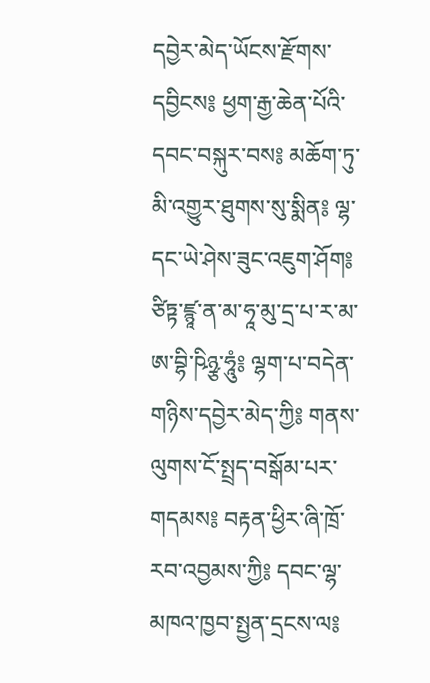དབྱེར་མེད་ཡོངས་རྫོགས་དབྱིངས༔ ཕྱག་རྒྱ་ཆེན་པོའི་དབང་བསྐུར་བས༔ མཆོག་ཏུ་མི་འགྱུར་ཐུགས་སུ་སྨིན༔ ལྷ་དང་ཡེ་ཤེས་ཟུང་འཇུག་ཤོག༔ ཙིཏྟ་ཛྙཱ་ན་མ་ཧཱ་མུ་དྲ་པ་ར་མ་ཨ་བྷི་ཥིཉྩ་ཧཱུཾ༔ ལྷག་པ་བདེན་གཉིས་དབྱེར་མེད་ཀྱི༔ གནས་ལུགས་ངོ་སྤྲད་བསྒོམ་པར་གདམས༔ བརྟན་ཕྱིར་ཞི་ཁྲོ་རབ་འབྱམས་ཀྱི༔ དབང་ལྷ་མཁའ་ཁྱབ་སྤྱན་དྲངས་ལ༔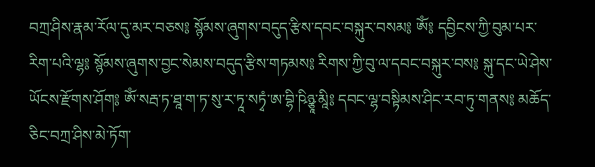བཀྲ་ཤིས་རྣམ་རོལ་དུ་མར་བཅས༔ སྙོམས་ཞུགས་བདུད་རྩིས་དབང་བསྐུར་བསམ༔ ཨོཾ༔ དབྱིངས་ཀྱི་བུམ་པར་རིག་པའི་ལྷ༔ སྙོམས་ཞུགས་བྱང་སེམས་བདུད་རྩིས་གཏམས༔ རིགས་ཀྱི་བུ་ལ་དབང་བསྐུར་བས༔ སྐུ་དང་ཡེ་ཤེས་ཡོངས་རྫོགས་ཤོག༔ ཨོཾ་སརྦ་ཏ་ཐཱ་ག་ཏ་སུ་ར་ཏཱ་སཏྭཾ་ཨ་བྷི་ཥིཉྩཱ་མཱི༔ དབང་ལྷ་བསྟིམས་ཤིང་རབ་ཏུ་གནས༔ མཆོད་ཅིང་བཀྲ་ཤིས་མེ་ཏོག་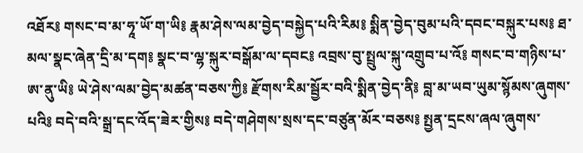འཐོར༔ གསང་བ་མ་ཧཱ་ཡོ་ག་ཡི༔ རྣམ་ཤེས་ལམ་བྱེད་བསྐྱེད་པའི་རིམ༔ སྨིན་བྱེད་བུམ་པའི་དབང་བསྐུར་པས༔ ཐ་མལ་སྣང་ཞེན་དྲི་མ་དག༔ སྣང་བ་ལྷ་སྐུར་བསྒོམ་ལ་དབང༔ འབྲས་བུ་སྤྲུལ་སྐུ་འགྲུབ་པ་འོ༔ གསང་བ་གཉིས་པ་ཨ་ནུ་ཡི༔ ཡེ་ཤེས་ལམ་བྱེད་མཚན་བཅས་ཀྱི༔ རྫོགས་རིམ་སྦྱོར་བའི་སྨིན་བྱེད་ནི༔ བླ་མ་ཡབ་ཡུམ་སྙོམས་ཞུགས་པའི༔ བདེ་བའི་སྒྲ་དང་འོད་ཟེར་གྱིས༔ བདེ་གཤེགས་སྲས་དང་བཙུན་མོར་བཅས༔ སྤྱན་དྲངས་ཞལ་ཞུགས་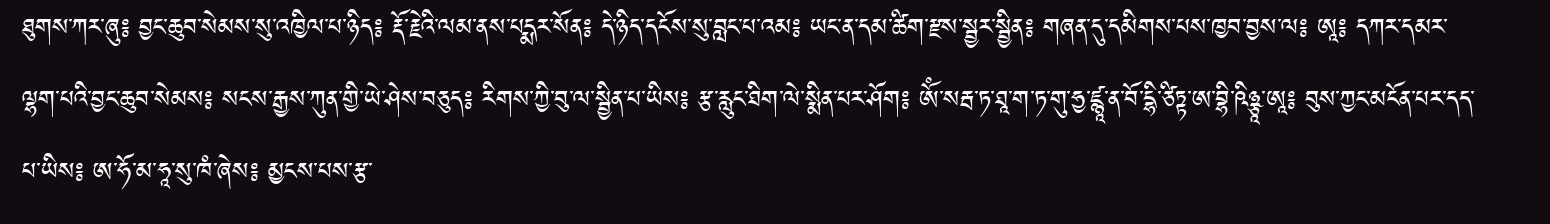ཐུགས་ཀར་ཞུ༔ བྱང་ཆུབ་སེམས་སུ་འཁྱིལ་པ་ཉིད༔ རྡོ་རྗེའི་ལམ་ནས་པདྨར་སོན༔ དེ་ཉིད་དངོས་སུ་བླང་པ་འམ༔ ཡང་ན་དམ་ཚིག་རྫས་སྦྱར་སྦྱིན༔ གཞན་དུ་དམིགས་པས་ཁྱབ་བྱས་ལ༔ ཨཱ༔ དཀར་དམར་ལྷག་པའི་བྱང་ཆུབ་སེམས༔ སངས་རྒྱས་ཀུན་གྱི་ཡེ་ཤེས་བཅུད༔ རིགས་ཀྱི་བུ་ལ་སྦྱིན་པ་ཡིས༔ རྩ་རླུང་ཐིག་ལེ་སྨིན་པར་ཤོག༔ ཨོཾ་སརྦ་ཏ་ཐཱ་ག་ཏ་གུ་ཧྱ་ཛྙཱ་ན་བོ་དྷི་ཙིཏྟ་ཨ་བྷི་ཥིཉྩཱ་ཨཱ༔ བུས་ཀྱང་མངོན་པར་དད་པ་ཡིས༔ ཨ་ཧོ་མ་ཧཱ་སུ་ཁཾ་ཞེས༔ མྱངས་པས་རྩ་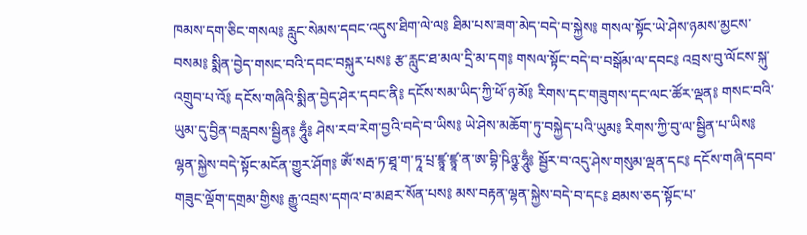ཁམས་དག་ཅིང་གསལ༔ རླུང་སེམས་དབང་འདུས་ཐིག་ལེ་ལ༔ ཐིམ་པས་ཟག་མེད་བདེ་བ་སྐྱེས༔ གསལ་སྟོང་ཡེ་ཤེས་ཉམས་མྱངས་བསམ༔ སྨིན་བྱེད་གསང་བའི་དབང་བསྐུར་པས༔ རྩ་རླུང་ཐ་མལ་དྲི་མ་དག༔ གསལ་སྟོང་བདེ་བ་བསྒོམ་ལ་དབང༔ འབྲས་བུ་ལོངས་སྐུ་འགྲུབ་པ་འོ༔ དངོས་གཞིའི་སྨིན་བྱེད་ཤེར་དབང་ནི༔ དངོས་སམ་ཡིད་ཀྱི་ཕོ་ཉ་མོ༔ རིགས་དང་གཟུགས་དང་ལང་ཚོར་ལྡན༔ གསང་བའི་ཡུམ་དུ་བྱིན་བརླབས་སྦྱིན༔ ཧཱུྃ༔ ཤེས་རབ་རེག་བྱའི་བདེ་བ་ཡིས༔ ཡེ་ཤེས་མཆོག་ཏུ་བསྐྱེད་པའི་ཡུམ༔ རིགས་ཀྱི་བུ་ལ་སྦྱིན་པ་ཡིས༔ ལྷན་སྐྱེས་བདེ་སྟོང་མངོན་གྱུར་ཤོག༔ ཨོཾ་སརྦ་ཏ་ཐཱ་ག་ཏཱ་པྲ་ཛྙཱ་ཛྙཱ་ན་ཨ་བྷི་ཥིཉྩ་ཧཱུྃ༔ སྦྱོར་བ་འདུ་ཤེས་གསུམ་ལྡན་དང༔ དངོས་གཞི་དབབ་གཟུང་ལྡོག་དགྲམ་གྱིས༔ རྒྱུ་འབྲས་དགའ་བ་མཐར་སོན་པས༔ མས་བརྟན་ལྷན་སྐྱེས་བདེ་བ་དང༔ ཐམས་ཅད་སྟོང་པ་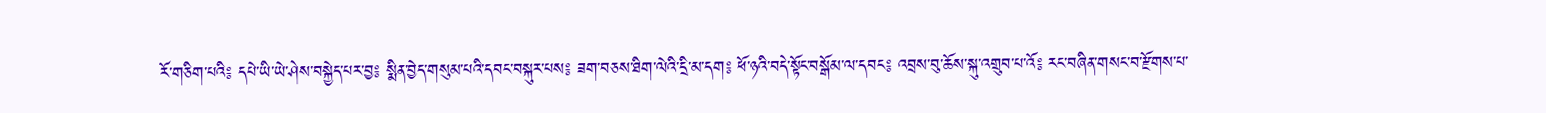རོ་གཅིག་པའི༔ དཔེ་ཡི་ཡེ་ཤེས་བསྐྱེད་པར་བྱ༔ སྨིན་བྱེད་གསུམ་པའི་དབང་བསྐུར་པས༔ ཟག་བཅས་ཐིག་ལེའི་དྲི་མ་དག༔ ཕོ་ཉའི་བདེ་སྟོང་བསྒོམ་ལ་དབང༔ འབྲས་བུ་ཆོས་སྐུ་འགྲུབ་པ་འོ༔ རང་བཞིན་གསང་བ་རྫོགས་པ་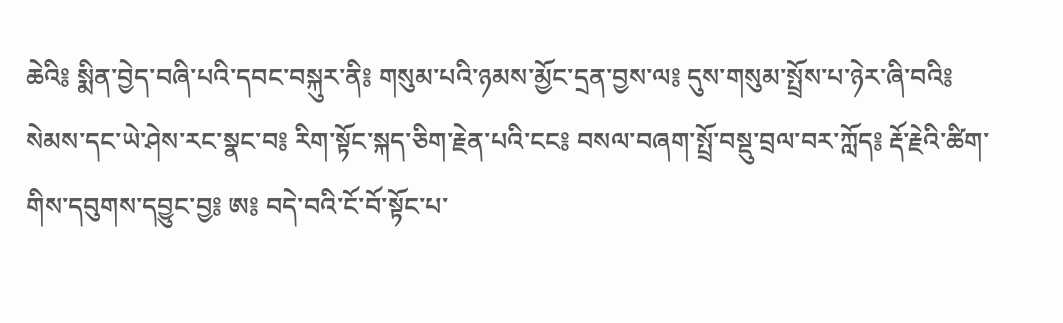ཆེའི༔ སྨིན་བྱེད་བཞི་པའི་དབང་བསྐུར་ནི༔ གསུམ་པའི་ཉམས་མྱོང་དྲན་བྱས་ལ༔ དུས་གསུམ་སྤྲོས་པ་ཉེར་ཞི་བའི༔ སེམས་དང་ཡེ་ཤེས་རང་སྣང་བ༔ རིག་སྟོང་སྐད་ཅིག་རྗེན་པའི་ངང༔ བསལ་བཞག་སྤྲོ་བསྡུ་བྲལ་བར་ཀློད༔ རྡོ་རྗེའི་ཚིག་གིས་དབུགས་དབྱུང་བྱ༔ ཨ༔ བདེ་བའི་ངོ་བོ་སྟོང་པ་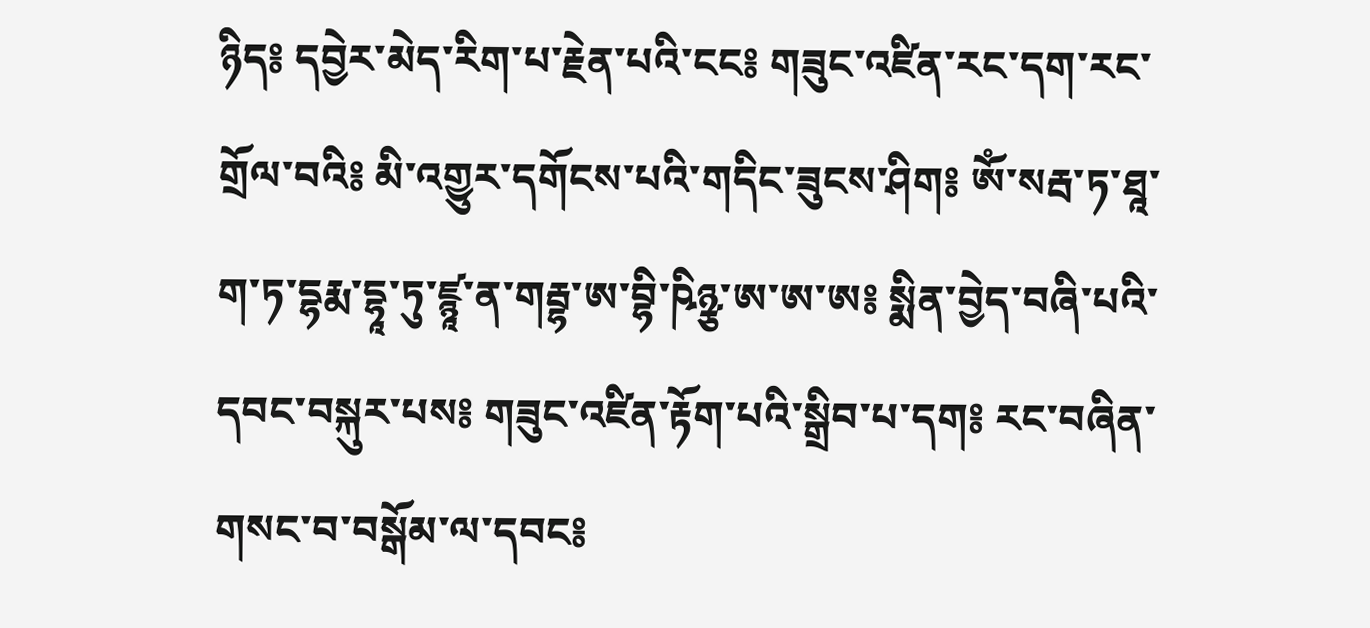ཉིད༔ དབྱེར་མེད་རིག་པ་རྗེན་པའི་ངང༔ གཟུང་འཛིན་རང་དག་རང་གྲོལ་བའི༔ མི་འགྱུར་དགོངས་པའི་གདིང་ཟུངས་ཤིག༔ ཨོཾ་སརྦ་ཏ་ཐཱ་ག་ཏ་དྷརྨ་དྷཱ་ཏུ་ཛྙཱ་ན་གརྦྷ་ཨ་བྷི་ཥིཉྩ་ཨ་ཨ་ཨ༔ སྨིན་བྱེད་བཞི་པའི་དབང་བསྐུར་པས༔ གཟུང་འཛིན་རྟོག་པའི་སྒྲིབ་པ་དག༔ རང་བཞིན་གསང་བ་བསྒོམ་ལ་དབང༔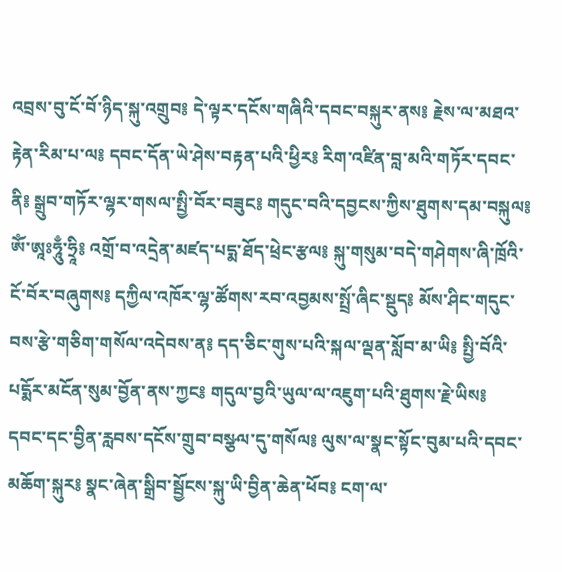འབྲས་བུ་ངོ་བོ་ཉིད་སྐུ་འགྲུབ༔ དེ་ལྟར་དངོས་གཞིའི་དབང་བསྐུར་ནས༔ རྗེས་ལ་མཐའ་རྟེན་རིམ་པ་ལ༔ དབང་དོན་ཡེ་ཤེས་བརྟན་པའི་ཕྱིར༔ རིག་འཛིན་བླ་མའི་གཏོར་དབང་ནི༔ སྒྲུབ་གཏོར་ལྷར་གསལ་སྤྱི་བོར་བཟུང༔ གདུང་བའི་དབྱངས་ཀྱིས་ཐུགས་དམ་བསྐུལ༔ ཨོཾ་ཨཱཿཧཱུྃ་ཧྲཱི༔ འགྲོ་བ་འདྲེན་མཛད་པདྨ་ཐོད་ཕྲེང་རྩལ༔ སྐུ་གསུམ་བདེ་གཤེགས་ཞི་ཁྲོའི་ངོ་བོར་བཞུགས༔ དཀྱིལ་འཁོར་ལྷ་ཚོགས་རབ་འབྱམས་སྤྲོ་ཞིང་སྡུད༔ མོས་ཤིང་གདུང་བས་རྩེ་གཅིག་གསོལ་འདེབས་ན༔ དད་ཅིང་གུས་པའི་སྐལ་ལྡན་སློབ་མ་ཡི༔ སྤྱི་བོའི་པདྨོར་མངོན་སུམ་བྱོན་ནས་ཀྱང༔ གདུལ་བྱའི་ཡུལ་ལ་འཇུག་པའི་ཐུགས་རྗེ་ཡིས༔ དབང་དང་བྱིན་རླབས་དངོས་གྲུབ་བསྩལ་དུ་གསོལ༔ ལུས་ལ་སྣང་སྟོང་བུམ་པའི་དབང་མཆོག་སྐུར༔ སྣང་ཞེན་སྒྲིབ་སྦྱོངས་སྐུ་ཡི་བྱིན་ཆེན་ཕོབ༔ ངག་ལ་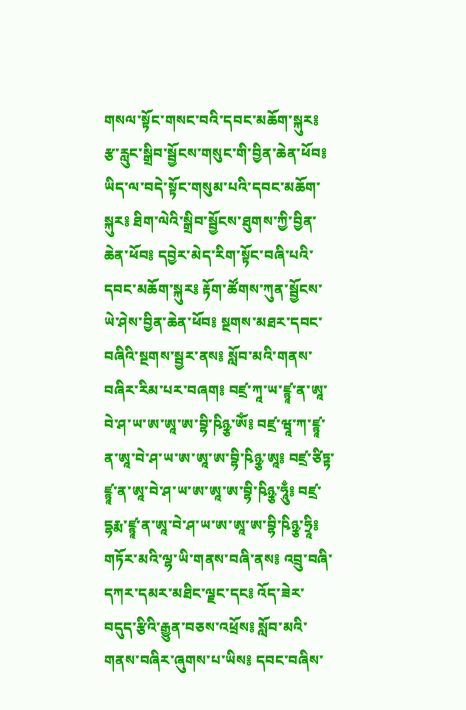གསལ་སྟོང་གསང་བའི་དབང་མཆོག་སྐུར༔ རྩ་རླུང་སྒྲིབ་སྦྱོངས་གསུང་གི་བྱིན་ཆེན་ཕོབ༔ ཡིད་ལ་བདེ་སྟོང་གསུམ་པའི་དབང་མཆོག་སྐུར༔ ཐིག་ལེའི་སྒྲིབ་སྦྱོངས་ཐུགས་ཀྱི་བྱིན་ཆེན་ཕོབ༔ དབྱེར་མེད་རིག་སྟོང་བཞི་པའི་དབང་མཆོག་སྐུར༔ རྟོག་ཚོགས་ཀུན་སྦྱོངས་ཡེ་ཤེས་བྱིན་ཆེན་ཕོབ༔ སྔགས་མཐར་དབང་བཞིའི་སྔགས་སྦྱར་ནས༔ སློབ་མའི་གནས་བཞིར་རིམ་པར་བཞག༔ བཛྲ་ཀཱ་ཡ་ཛྙཱ་ན་ཨཱ་བེ་ཤ་ཡ་ཨ་ཨཱ་ཨ་བྷི་ཥིཉྩ་ཨོཾ༔ བཛྲ་ཝཱ་ཀ་ཛྙཱ་ན་ཨཱ་བེ་ཤ་ཡ་ཨ་ཨཱ་ཨ་བྷི་ཥིཉྩ་ཨཱ༔ བཛྲ་ཙིཏྟ་ཛྙཱ་ན་ཨཱ་བེ་ཤ་ཡ་ཨ་ཨཱ་ཨ་བྷི་ཥིཉྩ་ཧཱུྃ༔ བཛྲ་དྷརྨ་ཛྙཱ་ན་ཨཱ་བེ་ཤ་ཡ་ཨ་ཨཱ་ཨ་བྷི་ཥིཉྩ་ཧྲཱི༔ གཏོར་མའི་ལྷ་ཡི་གནས་བཞི་ནས༔ འབྲུ་བཞི་དཀར་དམར་མཐིང་ལྗང་དང༔ འོད་ཟེར་བདུད་རྩིའི་རྒྱུན་བཅས་འཕྲོས༔ སློབ་མའི་གནས་བཞིར་ཞུགས་པ་ཡིས༔ དབང་བཞིས་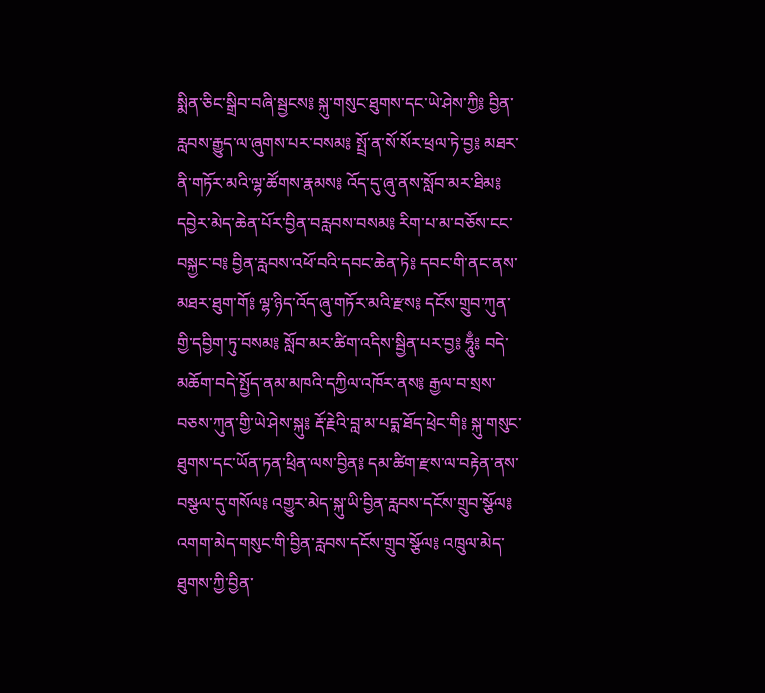སྨིན་ཅིང་སྒྲིབ་བཞི་སྦྱངས༔ སྐུ་གསུང་ཐུགས་དང་ཡེ་ཤེས་ཀྱི༔ བྱིན་རླབས་རྒྱུད་ལ་ཞུགས་པར་བསམ༔ སྤྲོ་ན་སོ་སོར་ཕྲལ་ཏེ་བྱ༔ མཐར་ནི་གཏོར་མའི་ལྷ་ཚོགས་རྣམས༔ འོད་དུ་ཞུ་ནས་སློབ་མར་ཐིམ༔ དབྱེར་མེད་ཆེན་པོར་བྱིན་བརླབས་བསམ༔ རིག་པ་མ་བཅོས་ངང་བསྐྱང་བ༔ བྱིན་རླབས་འཕོ་བའི་དབང་ཆེན་ཏེ༔ དབང་གི་ནང་ནས་མཐར་ཐུག་གོ༔ ལྷ་ཉིད་འོད་ཞུ་གཏོར་མའི་རྫས༔ དངོས་གྲུབ་ཀུན་གྱི་དབྱིག་ཏུ་བསམ༔ སློབ་མར་ཚིག་འདིས་སྦྱིན་པར་བྱ༔ ཧཱུྃ༔ བདེ་མཆོག་བདེ་སྤྱོད་ནམ་མཁའི་དཀྱིལ་འཁོར་ནས༔ རྒྱལ་བ་སྲས་བཅས་ཀུན་གྱི་ཡེ་ཤེས་སྐུ༔ རྡོ་རྗེའི་བླ་མ་པདྨ་ཐོད་ཕྲེང་གི༔ སྐུ་གསུང་ཐུགས་དང་ཡོན་ཏན་ཕྲིན་ལས་བྱིན༔ དམ་ཚིག་རྫས་ལ་བརྟེན་ནས་བསྩལ་དུ་གསོལ༔ འགྱུར་མེད་སྐུ་ཡི་བྱིན་རླབས་དངོས་གྲུབ་སྩོལ༔ འགག་མེད་གསུང་གི་བྱིན་རླབས་དངོས་གྲུབ་སྩོལ༔ འཁྲུལ་མེད་ཐུགས་ཀྱི་བྱིན་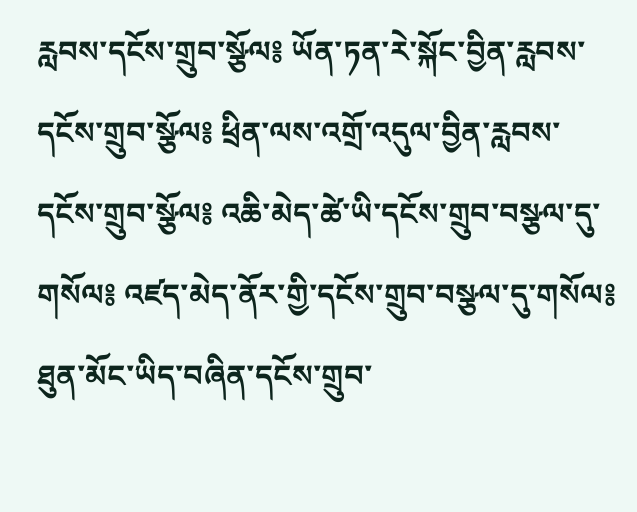རླབས་དངོས་གྲུབ་སྩོལ༔ ཡོན་ཏན་རེ་སྐོང་བྱིན་རླབས་དངོས་གྲུབ་སྩོལ༔ ཕྲིན་ལས་འགྲོ་འདུལ་བྱིན་རླབས་དངོས་གྲུབ་སྩོལ༔ འཆི་མེད་ཚེ་ཡི་དངོས་གྲུབ་བསྩལ་དུ་གསོལ༔ འཛད་མེད་ནོར་གྱི་དངོས་གྲུབ་བསྩལ་དུ་གསོལ༔ ཐུན་མོང་ཡིད་བཞིན་དངོས་གྲུབ་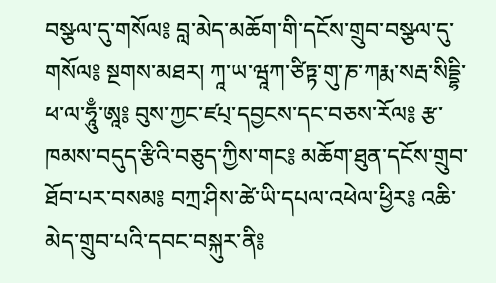བསྩལ་དུ་གསོལ༔ བླ་མེད་མཆོག་གི་དངོས་གྲུབ་བསྩལ་དུ་གསོལ༔ སྔགས་མཐར། ཀཱ་ཡ་ཝཱཀ་ཙིཏྟ་གུ་ཎ་ཀརྨ་སརྦ་སིདྡྷི་ཕ་ལ་ཧཱུྃ་ཨཱ༔ བུས་ཀྱང་ཛཔ྄་དབྱངས་དང་བཅས་རོལ༔ རྩ་ཁམས་བདུད་རྩིའི་བཅུད་ཀྱིས་གང༔ མཆོག་ཐུན་དངོས་གྲུབ་ཐོབ་པར་བསམ༔ བཀྲ་ཤིས་ཚེ་ཡི་དཔལ་འཕེལ་ཕྱིར༔ འཆི་མེད་གྲུབ་པའི་དབང་བསྐུར་ནི༔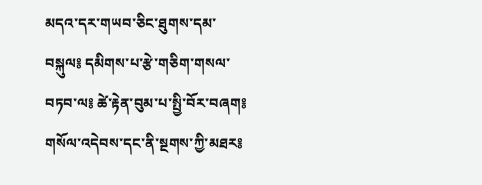མདའ་དར་གཡབ་ཅིང་ཐུགས་དམ་བསྐུལ༔ དམིགས་པ་རྩེ་གཅིག་གསལ་བཏབ་ལ༔ ཚེ་རྟེན་བུམ་པ་སྤྱི་བོར་བཞག༔ གསོལ་འདེབས་དང་ནི་སྔགས་ཀྱི་མཐར༔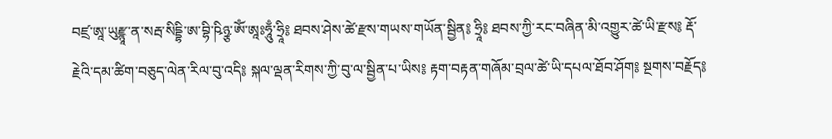བཛྲ་ཨཱ་ཡུརྫྙཱ་ན་སརྦ་སིདྡྷི་ཨ་བྷི་ཥིཉྩ་ཨོཾ་ཨཱཿཧཱུྃ་ཧྲཱི༔ ཐབས་ཤེས་ཚེ་རྫས་གཡས་གཡོན་སྦྱིན༔ ཧྲཱི༔ ཐབས་ཀྱི་རང་བཞིན་མི་འགྱུར་ཚེ་ཡི་རྫས༔ རྡོ་རྗེའི་དམ་ཚིག་བཅུད་ལེན་རིལ་བུ་འདི༔ སྐལ་ལྡན་རིགས་ཀྱི་བུ་ལ་སྦྱིན་པ་ཡིས༔ རྟག་བརྟན་གཞོམ་བྲལ་ཚེ་ཡི་དཔལ་ཐོབ་ཤོག༔ སྔགས་བརྗོད༔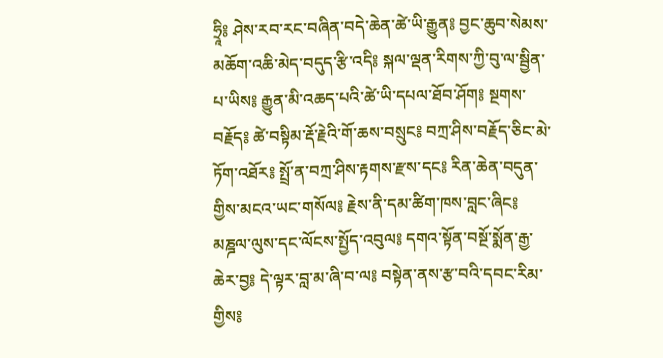ཧྲཱི༔ ཤེས་རབ་རང་བཞིན་བདེ་ཆེན་ཚེ་ཡི་རྒྱུན༔ བྱང་ཆུབ་སེམས་མཆོག་འཆི་མེད་བདུད་རྩི་འདི༔ སྐལ་ལྡན་རིགས་ཀྱི་བུ་ལ་སྦྱིན་པ་ཡིས༔ རྒྱུན་མི་འཆད་པའི་ཚེ་ཡི་དཔལ་ཐོབ་ཤོག༔ སྔགས་བརྗོད༔ ཚེ་བསྟིམ་རྡོ་རྗེའི་གོ་ཆས་བསྲུང༔ བཀྲ་ཤིས་བརྗོད་ཅིང་མེ་ཏོག་འཐོར༔ སྤྲོ་ན་བཀྲ་ཤིས་རྟགས་རྫས་དང༔ རིན་ཆེན་བདུན་གྱིས་མངའ་ཡང་གསོལ༔ རྗེས་ནི་དམ་ཚིག་ཁས་བླང་ཞིང༔ མཎྜལ་ལུས་དང་ལོངས་སྤྱོད་འབུལ༔ དགའ་སྟོན་བསྔོ་སྨོན་རྒྱ་ཆེར་བྱ༔ དེ་ལྟར་བླ་མ་ཞི་བ་ལ༔ བསྟེན་ནས་རྩ་བའི་དབང་རིམ་གྱིས༔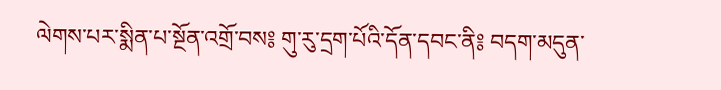ལེགས་པར་སྨིན་པ་སྔོན་འགྲོ་བས༔ གུ་རུ་དྲག་པོའི་དོན་དབང་ནི༔ བདག་མདུན་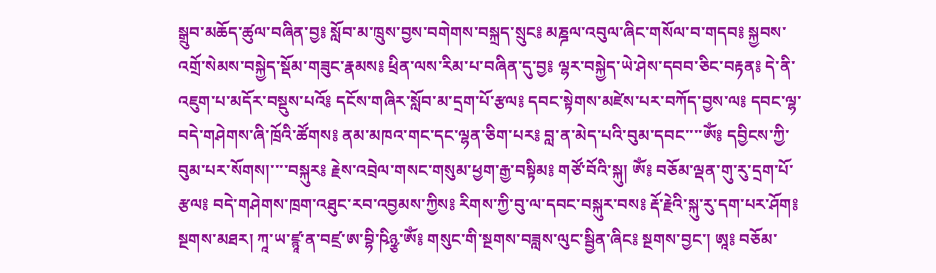སྒྲུབ་མཆོད་ཚུལ་བཞིན་བྱ༔ སློབ་མ་ཁྲུས་བྱས་བགེགས་བསྐྲད་སྲུང༔ མཎྜལ་འབུལ་ཞིང་གསོལ་བ་གདབ༔ སྐྱབས་འགྲོ་སེམས་བསྐྱེད་སྡོམ་གཟུང་རྣམས༔ ཕྲིན་ལས་རིམ་པ་བཞིན་དུ་བྱ༔ ལྷར་བསྐྱེད་ཡེ་ཤེས་དབབ་ཅིང་བརྟན༔ དེ་ནི་འཇུག་པ་མདོར་བསྡུས་པའོ༔ དངོས་གཞིར་སློབ་མ་དྲག་པོ་རྩལ༔ དབང་སྟེགས་མཛེས་པར་བཀོད་བྱས་ལ༔ དབང་ལྷ་བདེ་གཤེགས་ཞི་ཁྲོའི་ཚོགས༔ ནམ་མཁའ་གང་དང་ལྷན་ཅིག་པར༔ བླ་ན་མེད་པའི་བུམ་དབང་་་་ཨོཾ༔ དབྱིངས་ཀྱི་བུམ་པར་སོགས།་་་་བསྐུར༔ རྗེས་འབྲེལ་གསང་གསུམ་ཕྱག་རྒྱ་བསྟིམ༔ གཙོ་བོའི་སྐུ། ཨོཾ༔ བཅོམ་ལྡན་གུ་རུ་དྲག་པོ་རྩལ༔ བདེ་གཤེགས་ཁྲག་འཐུང་རབ་འབྱམས་ཀྱིས༔ རིགས་ཀྱི་བུ་ལ་དབང་བསྐུར་བས༔ རྡོ་རྗེའི་སྐུ་རུ་དག་པར་ཤོག༔ སྔགས་མཐར། ཀཱ་ཡ་ཛྙཱ་ན་བཛྲ་ཨ་བྷི་ཥིཉྩ་ཨོཾ༔ གསུང་གི་སྔགས་བཟླས་ལུང་སྦྱིན་ཞིང༔ སྔགས་བྱང་། ཨཱ༔ བཅོམ་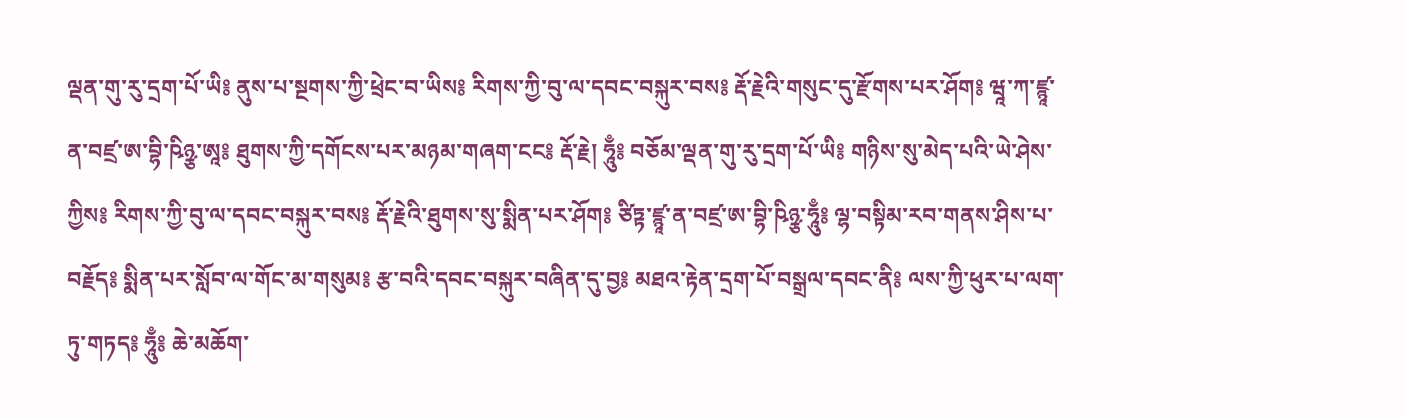ལྡན་གུ་རུ་དྲག་པོ་ཡི༔ ནུས་པ་སྔགས་ཀྱི་ཕྲེང་བ་ཡིས༔ རིགས་ཀྱི་བུ་ལ་དབང་བསྐུར་བས༔ རྡོ་རྗེའི་གསུང་དུ་རྫོགས་པར་ཤོག༔ ཝཱ་ཀ་ཛྙཱ་ན་བཛྲ་ཨ་བྷི་ཥིཉྩ་ཨཱ༔ ཐུགས་ཀྱི་དགོངས་པར་མཉམ་གཞག་ངང༔ རྡོ་རྗེ། ཧཱུྃ༔ བཅོམ་ལྡན་གུ་རུ་དྲག་པོ་ཡི༔ གཉིས་སུ་མེད་པའི་ཡེ་ཤེས་ཀྱིས༔ རིགས་ཀྱི་བུ་ལ་དབང་བསྐུར་བས༔ རྡོ་རྗེའི་ཐུགས་སུ་སྨིན་པར་ཤོག༔ ཙིཏྟ་ཛྙཱ་ན་བཛྲ་ཨ་བྷི་ཥིཉྩ་ཧཱུྃ༔ ལྷ་བསྟིམ་རབ་གནས་ཤིས་པ་བརྗོད༔ སྨིན་པར་སློབ་ལ་གོང་མ་གསུམ༔ རྩ་བའི་དབང་བསྐུར་བཞིན་དུ་བྱ༔ མཐའ་རྟེན་དྲག་པོ་བསྒྲལ་དབང་ནི༔ ལས་ཀྱི་ཕུར་པ་ལག་ཏུ་གཏད༔ ཧཱུྃ༔ ཆེ་མཆོག་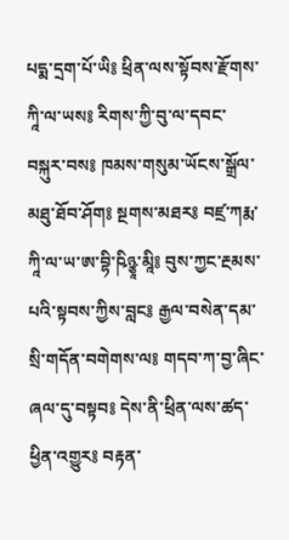པདྨ་དྲག་པོ་ཡི༔ ཕྲིན་ལས་སྟོབས་རྫོགས་ཀཱི་ལ་ཡས༔ རིགས་ཀྱི་བུ་ལ་དབང་བསྐུར་བས༔ ཁམས་གསུམ་ཡོངས་སྒྲོལ་མཐུ་ཐོབ་ཤོག༔ སྔགས་མཐར༔ བཛྲ་ཀརྨ་ཀཱི་ལ་ཡ་ཨ་བྷི་ཥིཉྩཱ་མཱི༔ བུས་ཀྱང་རྔམས་པའི་སྟབས་ཀྱིས་བླང༔ རྒྱལ་བསེན་དམ་སྲི་གདོན་བགེགས་ལ༔ གདབ་ཀ་བྱ་ཞིང་ཞལ་དུ་བསྟབ༔ དེས་ནི་ཕྲིན་ལས་ཚད་ཕྱིན་འགྱུར༔ བརྟན་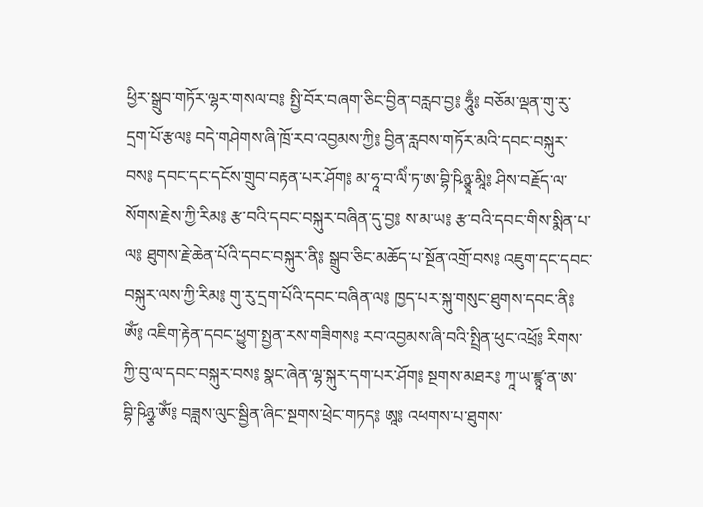ཕྱིར་སྒྲུབ་གཏོར་ལྷར་གསལ་བ༔ སྤྱི་བོར་བཞག་ཅིང་བྱིན་བརླབ་བྱ༔ ཧཱུྃ༔ བཅོམ་ལྡན་གུ་རུ་དྲག་པོ་རྩལ༔ བདེ་གཤེགས་ཞི་ཁྲོ་རབ་འབྱམས་ཀྱི༔ བྱིན་རླབས་གཏོར་མའི་དབང་བསྐུར་བས༔ དབང་དང་དངོས་གྲུབ་བརྟན་པར་ཤོག༔ མ་ཧཱ་བ་ལིཾ་ཏ་ཨ་བྷི་ཥིཉྩཱ་མཱི༔ ཤིས་བརྗོད་ལ་སོགས་རྗེས་ཀྱི་རིམ༔ རྩ་བའི་དབང་བསྐུར་བཞིན་དུ་བྱ༔ ས་མ་ཡ༔ རྩ་བའི་དབང་གིས་སྨིན་པ་ལ༔ ཐུགས་རྗེ་ཆེན་པོའི་དབང་བསྐུར་ནི༔ སྒྲུབ་ཅིང་མཆོད་པ་སྔོན་འགྲོ་བས༔ འཇུག་དང་དབང་བསྐུར་ལས་ཀྱི་རིམ༔ གུ་རུ་དྲག་པོའི་དབང་བཞིན་ལ༔ ཁྱད་པར་སྐུ་གསུང་ཐུགས་དབང་ནི༔ ཨོཾ༔ འཇིག་རྟེན་དབང་ཕྱུག་སྤྱན་རས་གཟིགས༔ རབ་འབྱམས་ཞི་བའི་སྤྲིན་ཕུང་འཕྲོ༔ རིགས་ཀྱི་བུ་ལ་དབང་བསྐུར་བས༔ སྣང་ཞེན་ལྷ་སྐུར་དག་པར་ཤོག༔ སྔགས་མཐར༔ ཀཱ་ཡ་ཛྙཱ་ན་ཨ་བྷི་ཥིཉྩ་ཨོཾ༔ བཟླས་ལུང་སྦྱིན་ཞིང་སྔགས་ཕྲེང་གཏད༔ ཨཱ༔ འཕགས་པ་ཐུགས་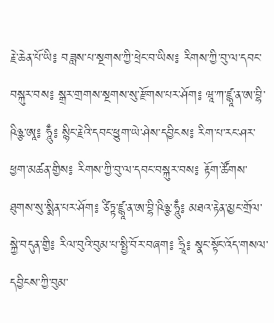རྗེ་ཆེན་པོ་ཡི༔ བཟླས་པ་སྔགས་ཀྱི་ཕྲེང་བ་ཡིས༔ རིགས་ཀྱི་བུ་ལ་དབང་བསྐུར་བས༔ སྒྲར་གྲགས་སྔགས་སུ་རྫོགས་པར་ཤོག༔ ཝཱ་ཀ་ཛྙཱ་ན་ཨ་བྷི་ཥིཉྩ་ཨཱ༔ ཧཱུྃ༔ སྙིང་རྗེའི་དབང་ཕྱུག་ཡེ་ཤེས་དབྱིངས༔ རིག་པ་རང་ཤར་ཕྱག་མཚན་གྱིས༔ རིགས་ཀྱི་བུ་ལ་དབང་བསྐུར་བས༔ རྟོག་ཚོགས་ཐུགས་སུ་སྨིན་པར་ཤོག༔ ཙིཏྟ་ཛྙཱ་ན་ཨ་བྷི་ཥིཉྩ་ཧཱུྃ༔ མཐའ་རྟེན་མྱང་གྲོལ་སྐྱེ་བདུན་གྱི༔ རིལ་བུའི་བུམ་པ་སྤྱི་བོར་བཞག༔ ཧྲཱི༔ སྣང་སྟོང་འོད་གསལ་དབྱིངས་ཀྱི་བུམ་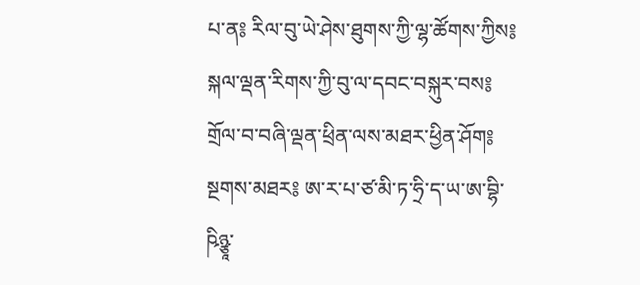པ་ན༔ རིལ་བུ་ཡེ་ཤེས་ཐུགས་ཀྱི་ལྷ་ཚོགས་ཀྱིས༔ སྐལ་ལྡན་རིགས་ཀྱི་བུ་ལ་དབང་བསྐུར་བས༔ གྲོལ་བ་བཞི་ལྡན་ཕྲིན་ལས་མཐར་ཕྱིན་ཤོག༔ སྔགས་མཐར༔ ཨ་ར་པ་ཙ་མི་ཏ་ཧྲི་ད་ཡ་ཨ་བྷི་ཥིཉྩཱ་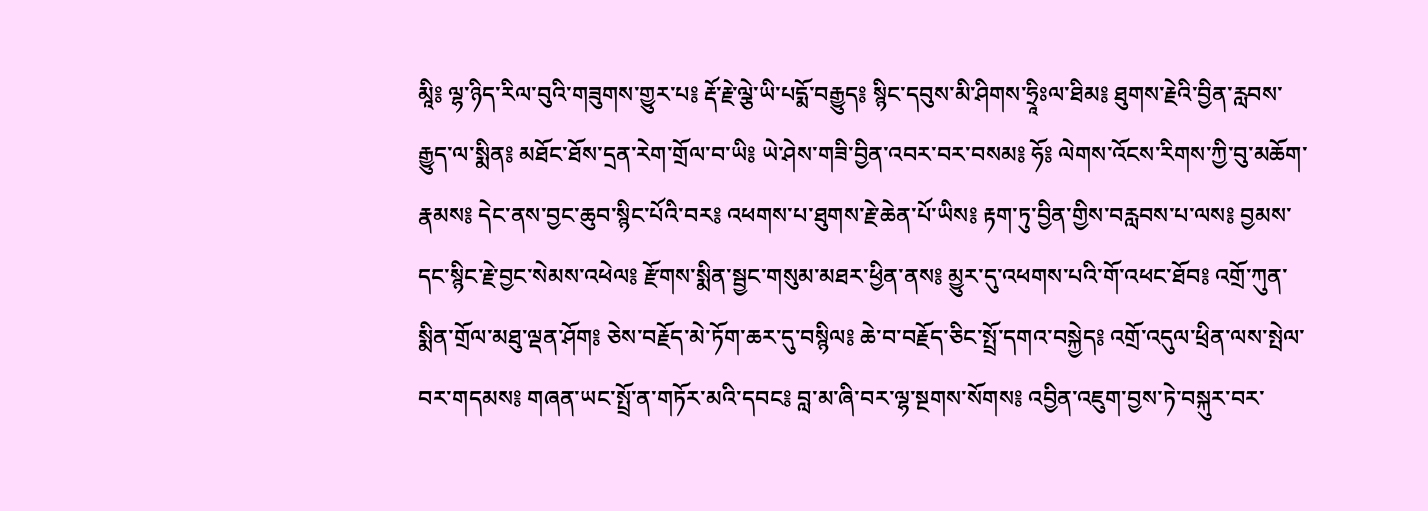མཱི༔ ལྷ་ཉིད་རིལ་བུའི་གཟུགས་གྱུར་པ༔ རྡོ་རྗེ་ལྕེ་ཡི་པདྨོ་བརྒྱུད༔ སྙིང་དབུས་མི་ཤིགས་ཧྲཱིཿལ་ཐིམ༔ ཐུགས་རྗེའི་བྱིན་རླབས་རྒྱུད་ལ་སྨིན༔ མཐོང་ཐོས་དྲན་རེག་གྲོལ་བ་ཡི༔ ཡེ་ཤེས་གཟི་བྱིན་འབར་བར་བསམ༔ ཧོ༔ ལེགས་འོངས་རིགས་ཀྱི་བུ་མཆོག་རྣམས༔ དེང་ནས་བྱང་ཆུབ་སྙིང་པོའི་བར༔ འཕགས་པ་ཐུགས་རྗེ་ཆེན་པོ་ཡིས༔ རྟག་ཏུ་བྱིན་གྱིས་བརླབས་པ་ལས༔ བྱམས་དང་སྙིང་རྗེ་བྱང་སེམས་འཕེལ༔ རྫོགས་སྨིན་སྦྱང་གསུམ་མཐར་ཕྱིན་ནས༔ མྱུར་དུ་འཕགས་པའི་གོ་འཕང་ཐོབ༔ འགྲོ་ཀུན་སྨིན་གྲོལ་མཐུ་ལྡན་ཤོག༔ ཅེས་བརྗོད་མེ་ཏོག་ཆར་དུ་བསྙིལ༔ ཆེ་བ་བརྗོད་ཅིང་སྤྲོ་དགའ་བསྐྱེད༔ འགྲོ་འདུལ་ཕྲིན་ལས་སྤེལ་བར་གདམས༔ གཞན་ཡང་སྤྲོ་ན་གཏོར་མའི་དབང༔ བླ་མ་ཞི་བར་ལྷ་སྔགས་སོགས༔ འབྱིན་འཇུག་བྱས་ཏེ་བསྐུར་བར་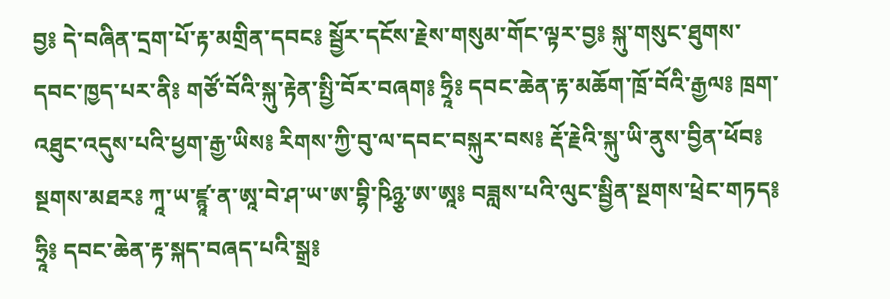བྱ༔ དེ་བཞིན་དྲག་པོ་རྟ་མགྲིན་དབང༔ སྦྱོར་དངོས་རྗེས་གསུམ་གོང་ལྟར་བྱ༔ སྐུ་གསུང་ཐུགས་དབང་ཁྱད་པར་ནི༔ གཙོ་བོའི་སྐུ་རྟེན་སྤྱི་བོར་བཞག༔ ཧྲཱི༔ དབང་ཆེན་རྟ་མཆོག་ཁྲོ་བོའི་རྒྱལ༔ ཁྲག་འཐུང་འདུས་པའི་ཕྱག་རྒྱ་ཡིས༔ རིགས་ཀྱི་བུ་ལ་དབང་བསྐུར་བས༔ རྡོ་རྗེའི་སྐུ་ཡི་ནུས་བྱིན་ཕོབ༔ སྔགས་མཐར༔ ཀཱ་ཡ་ཛྙཱ་ན་ཨཱ་བེ་ཤ་ཡ་ཨ་བྷི་ཥིཉྩ་ཨ་ཨཱ༔ བཟླས་པའི་ལུང་སྦྱིན་སྔགས་ཕྲེང་གཏད༔ ཧྲཱི༔ དབང་ཆེན་རྟ་སྐད་བཞད་པའི་སྒྲ༔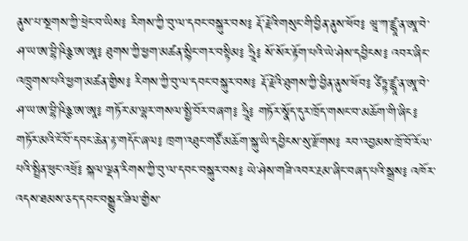ནུས་པ་སྔགས་ཀྱི་ཕྲེང་བ་ཡིས༔ རིགས་ཀྱི་བུ་ལ་དབང་བསྐུར་བས༔ རྡོ་རྗེའི་གསུང་གི་བྱིན་ནུས་ཕོབ༔ ཝཱ་ཀ་ཛྙཱ་ན་ཨཱ་བེ་ཤ་ཡ་ཨ་བྷི་ཥིཉྩ་ཨ་ཨཱ༔ ཐུགས་ཀྱི་ཕྱག་མཚན་སྙིང་གར་བསྟིམ༔ ཧྲཱི༔ སོ་སོར་རྟོག་པའི་ཡེ་ཤེས་དབྱིངས༔ འབར་ཞིང་འཁྲུགས་པའི་ཕྱག་མཚན་གྱིས༔ རིགས་ཀྱི་བུ་ལ་དབང་བསྐུར་བས༔ རྡོ་རྗེའི་ཐུགས་ཀྱི་བྱིན་ནུས་ཕོབ༔ ཙིཏྟ་ཛྙཱ་ན་ཨཱ་བེ་ཤ་ཡ་ཨ་བྷི་ཥིཉྩ་ཨ་ཨཱ༔ གཏོར་མ་ལྷར་གསལ་སྤྱི་བོར་བཞག༔ ཧྲཱི༔ གཏོར་སྣོད་དུར་ཁྲོད་གསང་བ་མཆོག་གི་ཞིང༔ གཏོར་མའི་ངོ་བོ་དབང་ཆེན་རྟ་གདོང་ཞལ༔ ཁྲག་འཐུང་གཙོ་མཆོག་སྐུ་ཡི་དབྱིངས་སུ་རྫོགས༔ རབ་འབྱམས་ཁྲོ་བོ་རོལ་པའི་སྤྲིན་ཕུང་འཕྲོ༔ སྐལ་ལྡན་རིགས་ཀྱི་བུ་ལ་དབང་བསྐུར་བས༔ ཡེ་ཤེས་གཟི་འབར་རྔམ་ཞིང་བཞད་པའི་སྒྲས༔ འཁོར་འདས་ཐམས་ཅད་དབང་བསྒྱུར་ཟིལ་གྱིས་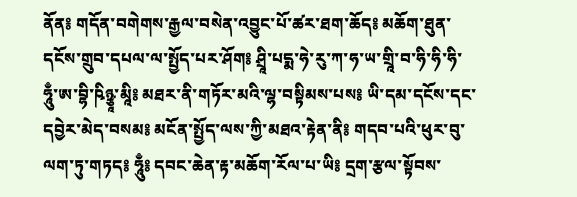ནོན༔ གདོན་བགེགས་རྒྱལ་བསེན་འབྱུང་པོ་ཚར་ཐག་ཆོད༔ མཆོག་ཐུན་དངོས་གྲུབ་དཔལ་ལ་སྤྱོད་པར་ཤོག༔ ཤྲཱི་པདྨ་ཧེ་རུ་ཀ་ཧ་ཡ་གྲཱི་བ་ཧི་ཧི་ཧི་ཧཱུྃ་ཨ་བྷི་ཥིཉྩཱ་མཱི༔ མཐར་ནི་གཏོར་མའི་ལྷ་བསྟིམས་པས༔ ཡི་དམ་དངོས་དང་དབྱེར་མེད་བསམ༔ མངོན་སྤྱོད་ལས་ཀྱི་མཐའ་རྟེན་ནི༔ གདབ་པའི་ཕུར་བུ་ལག་ཏུ་གཏད༔ ཧཱུྃ༔ དབང་ཆེན་རྟ་མཆོག་རོལ་པ་ཡི༔ དྲག་རྩལ་སྟོབས་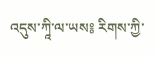འདུས་ཀཱི་ལ་ཡས༔ རིགས་ཀྱི་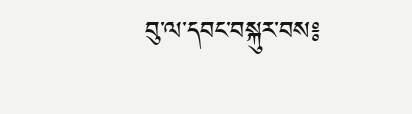བུ་ལ་དབང་བསྐུར་བས༔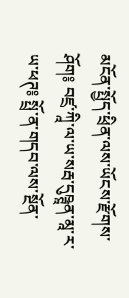མངོན་སྤྱོད་ཕྲིན་ལས་ཡོངས་རྫོགས་ཤོག༔ བཛྲ་ཀཱི་ལ་ཡ་སརྦ་དུཥྚཱན་མཱ་ར་ཡ་ཕཊ༔ སྤྲོ་ན་གདབ་ལས་སྔོན་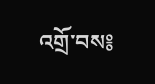འགྲོ་བས༔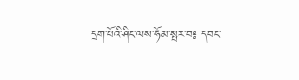དྲག་པོའི་ཤིང་ལས་ཧོམ་སྤར་བ༔ དབང་